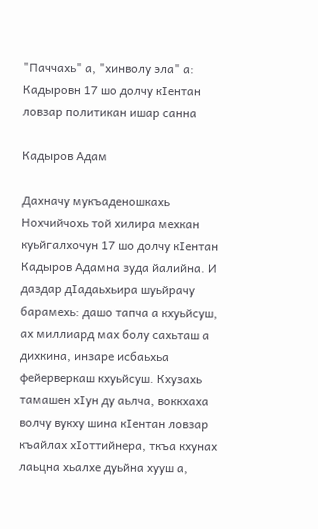"Паччахь" а, "хинволу эла" а: Кадыровн 17 шо долчу кIентан ловзар политикан ишар санна

Кадыров Адам

Дахначу мукъаденошкахь Нохчийчохь той хилира мехкан куьйгалхочун 17 шо долчу кӀентан Кадыров Адамна зуда йалийна. И даздар дӀадаьхьира шуьйрачу барамехь: дашо тапча а кхуьйсуш, ах миллиард мах болу сахьташ а дихкина, инзаре исбаьхьа фейерверкаш кхуьйсуш. Кхузахь тамашен хIун ду аьлча, воккхаха волчу вукху шина кIентан ловзар къайлах хIоттийнера, ткъа кхунах лаьцна хьалхе дуьйна хууш а,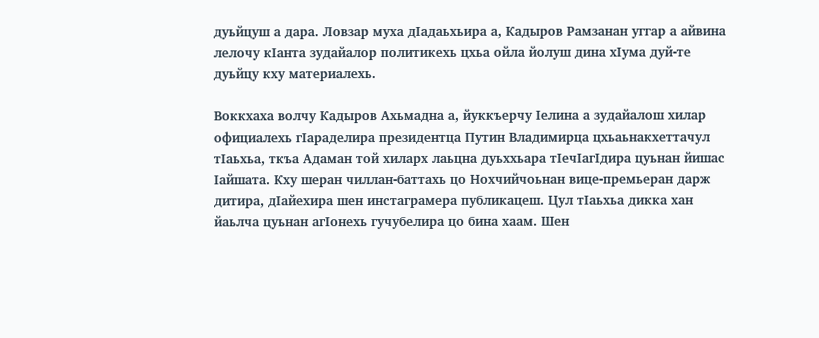дуьйцуш а дара. Ловзар муха дIадаьхьира а, Кадыров Рамзанан уггар а айвина лелочу кIанта зудайалор политикехь цхьа ойла йолуш дина хIума дуй-те дуьйцу кху материалехь.

Воккхаха волчу Кадыров Ахьмадна а, йуккъерчу Ӏелина а зудайалош хилар официалехь гIараделира президентца Путин Владимирца цхьаьнакхеттачул тӀаьхьа, ткъа Адаман той хиларх лаьцна дуьххьара тӀечӀагӀдира цуьнан йишас Ӏайшата. Кху шеран чиллан-баттахь цо Нохчийчоьнан вице-премьеран дарж дитира, дӀайехира шен инстаграмера публикацеш. Цул тIаьхьа дикка хан йаьлча цуьнан агIонехь гучубелира цо бина хаам. Шен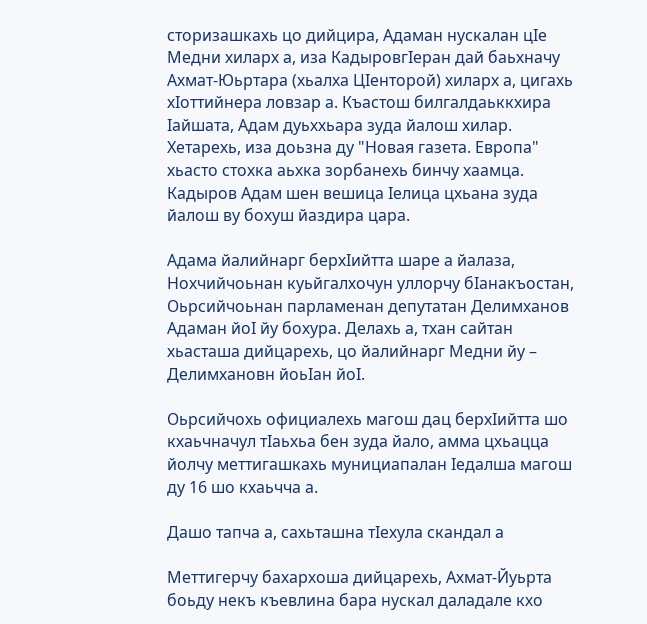сторизашкахь цо дийцира, Адаман нускалан цӀе Медни хиларх а, иза КадыровгӀеран дай баьхначу Ахмат-Юьртара (хьалха ЦӀенторой) хиларх а, цигахь хIоттийнера ловзар а. Къастош билгалдаьккхира Ӏайшата, Адам дуьххьара зуда йалош хилар. Хетарехь, иза доьзна ду "Новая газета. Европа" хьасто стохка аьхка зорбанехь бинчу хаамца. Кадыров Адам шен вешица Ӏелица цхьана зуда йалош ву бохуш йаздира цара.

Адама йалийнарг берхIийтта шаре а йалаза, Нохчийчоьнан куьйгалхочун уллорчу бIанакъостан, Оьрсийчоьнан парламенан депутатан Делимханов Адаман йоI йу бохура. Делахь а, тхан сайтан хьасташа дийцарехь, цо йалийнарг Медни йу – Делимхановн йоьIан йоI.

Оьрсийчохь официалехь магош дац берхIийтта шо кхаьчначул тIаьхьа бен зуда йало, амма цхьацца йолчу меттигашкахь мунициапалан Iедалша магош ду 16 шо кхаьчча а.

Дашо тапча а, сахьташна тIехула скандал а

Меттигерчу бахархоша дийцарехь, Ахмат-Йуьрта боьду некъ къевлина бара нускал даладале кхо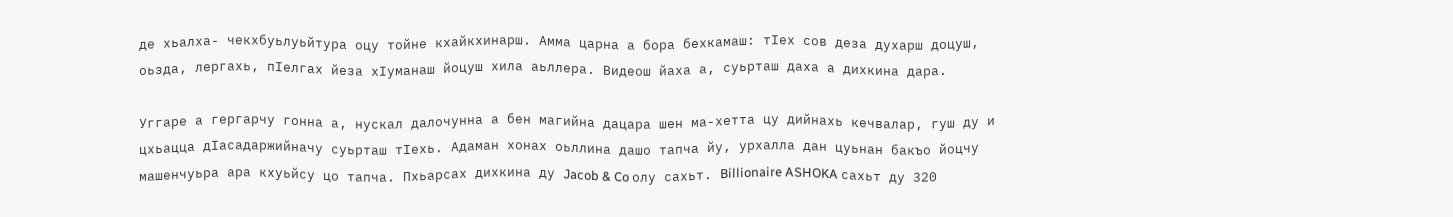де хьалха- чекхбуьлуьйтура оцу тойне кхайкхинарш. Амма царна а бора бехкамаш: тIех сов деза духарш доцуш, оьзда, лергахь, пIелгах йеза хIуманаш йоцуш хила аьллера. Видеош йаха а, суьрташ даха а дихкина дара.

Уггаре а гергарчу гонна а, нускал далочунна а бен магийна дацара шен ма-хетта цу дийнахь кечвалар, гуш ду и цхьацца дIасадаржийначу суьрташ тIехь. Адаман хонах оьллина дашо тапча йу, урхалла дан цуьнан бакъо йоцчу машенчуьра ара кхуьйсу цо тапча. Пхьарсах дихкина ду Jacob & Co олу сахьт. Billionaire ASHOKA сахьт ду 320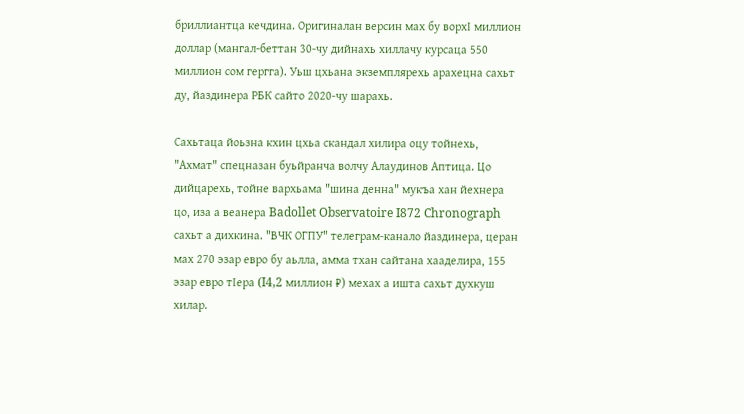бриллиантца кечдина. Оригиналан версин мах бу ворхӀ миллион доллар (мангал-беттан 30-чу дийнахь хиллачу курсаца 550 миллион сом гергга). Уьш цхьана экземплярехь арахецна сахьт ду, йаздинера РБК сайто 2020-чу шарахь.

Сахьтаца йоьзна кхин цхьа скандал хилира оцу тойнехь, "Ахмат" спецназан буьйранча волчу Алаудинов Аптица. Цо дийцарехь, тойне вархьама "шина денна" мукъа хан йехнера цо, иза а веанера Badollet Observatoire I872 Chronograph сахьт а дихкина. "ВЧК ОГПУ" телеграм-канало йаздинера, церан мах 270 эзар евро бу аьлла, амма тхан сайтана хааделира, 155 эзар евро тӀера (I4,2 миллион ₽) мехах а ишта сахьт духкуш хилар.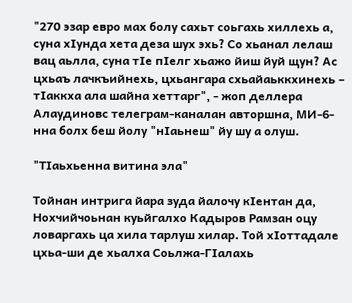"270 эзар евро мах болу сахьт соьгахь хиллехь а, суна хIунда хета деза шух эхь? Со хьанал лелаш вац аьлла, суна тIе пIелг хьажо йиш йуй щун? Ас цхьаъ лачкъийнехь, цхьангара схьайаьккхинехь – тIаккха ала шайна хеттарг", - жоп деллера Алаудиновс телеграм-каналан авторшна, МИ-6-нна болх беш йолу "нIаьнеш" йу шу а олуш.

"ТIаьхьенна витина эла"

Тойнан интрига йара зуда йалочу кIентан да, Нохчийчоьнан куьйгалхо Кадыров Рамзан оцу ловаргахь ца хила тарлуш хилар. Той хIоттадале цхьа-ши де хьалха Соьлжа-ГӀалахь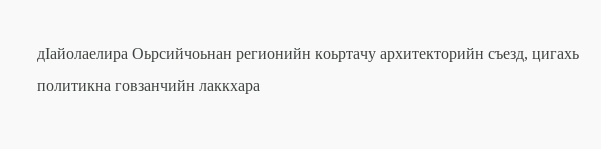дӀайолаелира Оьрсийчоьнан регионийн коьртачу архитекторийн съезд, цигахь политикна говзанчийн лаккхара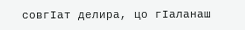совгӀат делира, цо гӀаланаш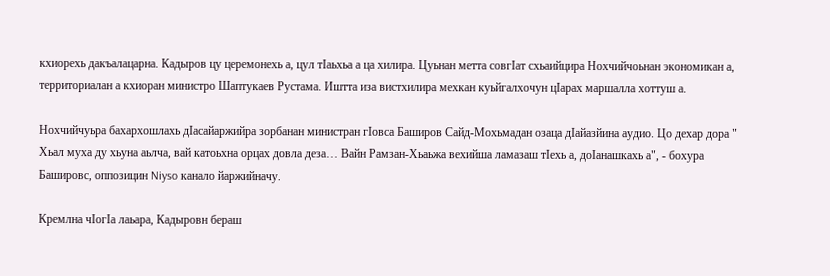кхиорехь дакъалацарна. Кадыров цу церемонехь а, цул тӀаьхьа а ца хилира. Цуьнан метта совгӀат схьаийцира Нохчийчоьнан экономикан а, территориалан а кхиоран министро Шаптукаев Рустама. Иштта иза вистхилира мехкан куьйгалхочун цIарах маршалла хоттуш а.

Нохчийчуьра бахархошлахь дIасайаржийра зорбанан министран гIовса Баширов Сайд-Мохьмадан озаца дIайазйина аудио. Цо дехар дора " Хьал муха ду хьуна аьлча, вай катоьхна орцах довла деза… Вайн Рамзан-Хьаьжа вехийша ламазаш тIехь а, доIанашкахь а", - бохура Башировс, оппозицин Niyso канало йаржийначу.

Кремлна чIогIа лаьара, Кадыровн бераш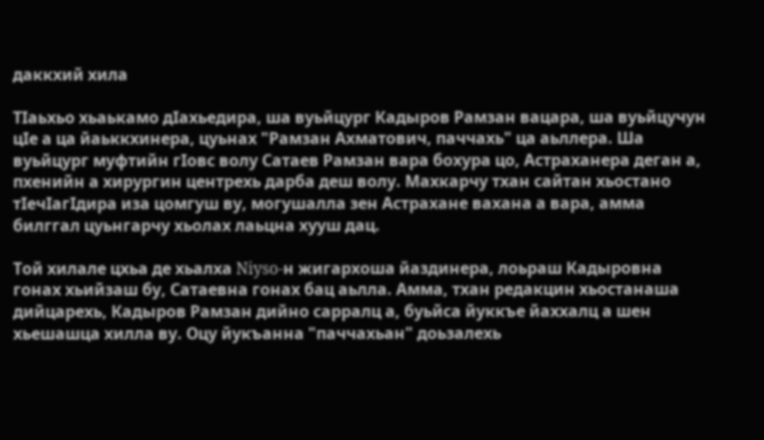даккхий хила

ТӀаьхьо хьаькамо дӀахьедира, ша вуьйцург Кадыров Рамзан вацара, ша вуьйцучун цIе а ца йаьккхинера, цуьнах "Рамзан Ахматович, паччахь" ца аьллера. Ша вуьйцург муфтийн гIовс волу Сатаев Рамзан вара бохура цо, Астраханера деган а, пхенийн а хирургин центрехь дарба деш волу. Махкарчу тхан сайтан хьостано тӀечӀагӀдира иза цомгуш ву, могушалла зен Астрахане вахана а вара, амма билггал цуьнгарчу хьолах лаьцна хууш дац.

Той хилале цхьа де хьалха Niyso-н жигархоша йаздинера, лоьраш Кадыровна гонах хьийзаш бу, Сатаевна гонах бац аьлла. Амма, тхан редакцин хьостанаша дийцарехь, Кадыров Рамзан дийно сарралц а, буьйса йуккъе йаххалц а шен хьешашца хилла ву. Оцу йукъанна "паччахьан" доьзалехь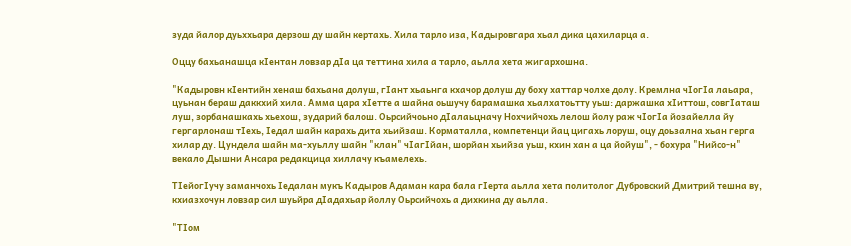зуда йалор дуьххьара дерзош ду шайн кертахь. Хила тарло иза, Кадыровгара хьал дика цахиларца а.

Оццу бахьанашца кIентан ловзар дIа ца теттина хила а тарло, аьлла хета жигархошна.

"Кадыровн кӀентийн хенаш бахьана долуш, гӀант хьаьнга кхачор долуш ду боху хаттар чолхе долу. Кремлна чӀогӀа лаьара, цуьнан бераш даккхий хила. Амма цара хӀетте а шайна оьшучу барамашка хьалхатоьтту уьш: даржашка хIиттош, совгIаташ луш, зорбанашкахь хьехош, зударий балош. Оьрсийчоьно дIалаьцначу Нохчийчохь лелош йолу раж чIогIа йозайелла йу гергарлонаш тIехь, Iедал шайн карахь дита хьийзаш. Корматалла, компетенци йац цигахь лоруш, оцу доьзална хьан герга хилар ду. Цундела шайн ма-хуьллу шайн "клан" чIагIйан, шорйан хьийза уьш, кхин хан а ца йойуш", - бохура "Нийсо-н" векало Дышни Ансара редакцица хиллачу къамелехь.

ТIейогIучу заманчохь Iедалан мукъ Кадыров Адаман кара бала гIерта аьлла хета политолог Дубровский Дмитрий тешна ву, кхиазхочун ловзар сил шуьйра дIадахьар йоллу Оьрсийчохь а дихкина ду аьлла.

"ТӀом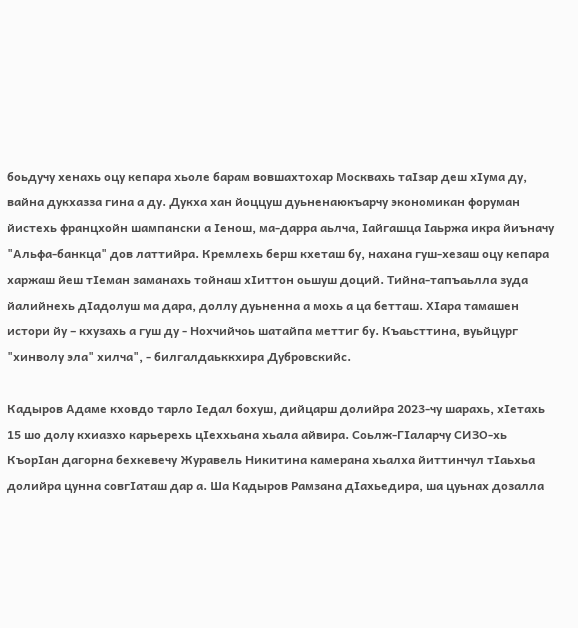боьдучу хенахь оцу кепара хьоле барам вовшахтохар Москвахь таIзар деш хIума ду, вайна дукхазза гина а ду. Дукха хан йоццуш дуьненаюкъарчу экономикан форуман йистехь францхойн шампански а Iенош, ма-дарра аьлча, Iайгашца Ӏаьржа икра йиъначу "Альфа-банкца" дов латтийра. Кремлехь берш кхеташ бу, нахана гуш-хезаш оцу кепара харжаш йеш тIеман заманахь тойнаш хIиттон оьшуш доций. Тийна-тапъаьлла зуда йалийнехь дIадолуш ма дара, доллу дуьненна а мохь а ца бетташ. ХIара тамашен истори йу – кхузахь а гуш ду - Нохчийчоь шатайпа меттиг бу. Къаьсттина, вуьйцург "хинволу эла" хилча", - билгалдаьккхира Дубровскийс.

Кадыров Адаме кховдо тарло Iедал бохуш, дийцарш долийра 2023-чу шарахь, хӀетахь 15 шо долу кхиазхо карьерехь цIеххьана хьала айвира. Соьлж-ГӀаларчу СИЗО-хь КъорӀан дагорна бехкевечу Журавель Никитина камерана хьалха йиттинчул тIаьхьа долийра цунна совгIаташ дар а. Ша Кадыров Рамзана дӀахьедира, ша цуьнах дозалла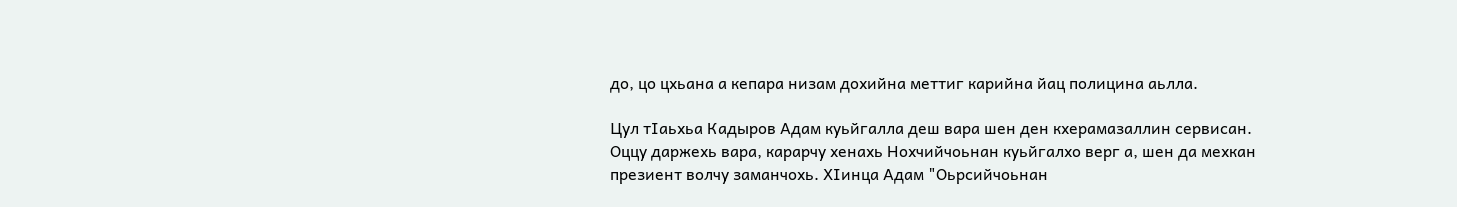до, цо цхьана а кепара низам дохийна меттиг карийна йац полицина аьлла.

Цул тӀаьхьа Кадыров Адам куьйгалла деш вара шен ден кхерамазаллин сервисан. Оццу даржехь вара, карарчу хенахь Нохчийчоьнан куьйгалхо верг а, шен да мехкан презиент волчу заманчохь. ХӀинца Адам "Оьрсийчоьнан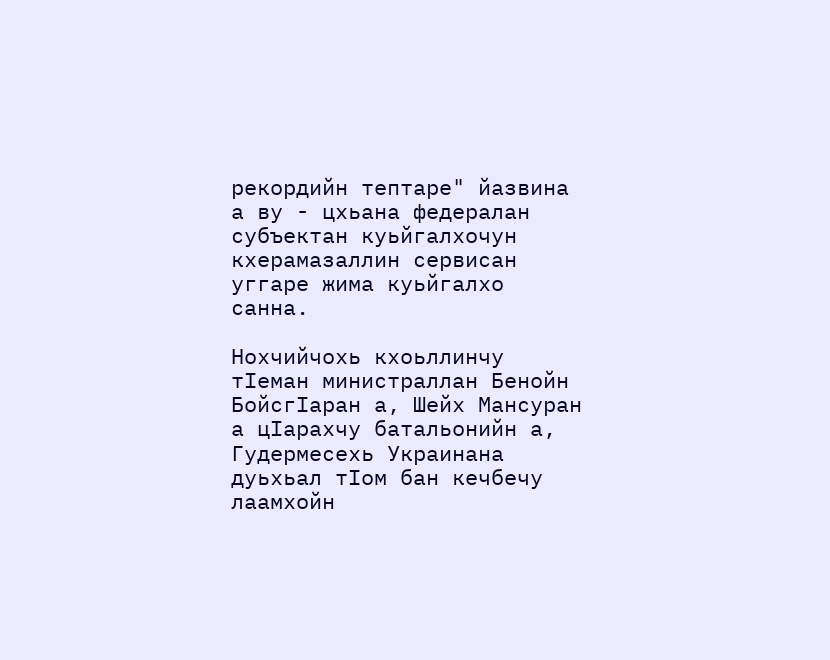рекордийн тептаре" йазвина а ву - цхьана федералан субъектан куьйгалхочун кхерамазаллин сервисан уггаре жима куьйгалхо санна.

Нохчийчохь кхоьллинчу тӀеман министраллан Бенойн БойсгIаран а, Шейх Мансуран а цIарахчу батальонийн а, Гудермесехь Украинана дуьхьал тӀом бан кечбечу лаамхойн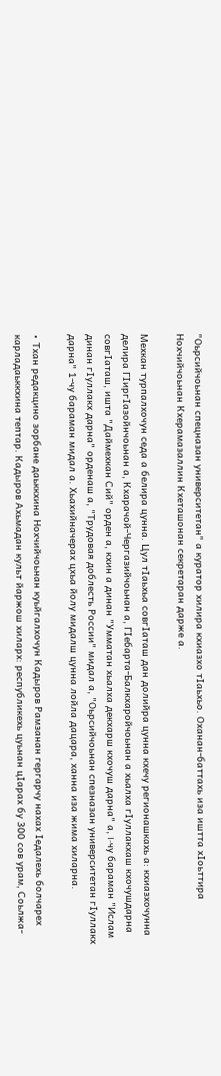"Оьрсийчоьнан спецназан университетан" а куратор хилира кхиазхо тIаьхьо. Оханан-баттахь иза иштта хӀоьттира Нохчийчоьнан Кхерамазаллин Кхеташонан секретаран дарже а.

Мехкан турпалхочун седа а белира цунна. Цул тIаьхьа совгIаташ дан долийра цунна кхечу регионашкахь а: кхиазхочунна делира ГIиргIазойнчоьнан а, Кхарачой-Чергазийчоьнан а, ГIебарта-Балкхаройчоьнан а хьалха гIуллакхаш кхочушдарна совгIаташ, ишта "Даймехкан Сий" орден а, кхин а динан "Умматан хьалха декхарш кхочуш дарна" а, I-чу бараман "Ислам динан гIуллакх дарна" орденаш а, "Трудовая доблесть России" мидал а, "Оьрсийчоьнан спезназан университетан гIуллакх дарна" 1-чу бараман мидал а. Хьахийначерах цхьа йолу мидалш цунна лойла дацара, ханна иза жима хиларна.

• Тхан редакцино зорбане даьккхина Нохчийчоьнан куьйгалхочун Кадыров Рамзанан гергарчу нахах Ӏедалехь болчарех карладаьккхина тептар. Кадыров Ахьмадан культ йаржош хиларх: республикехь цуьнан цIарах бу 300 сов урам, Соьлжа-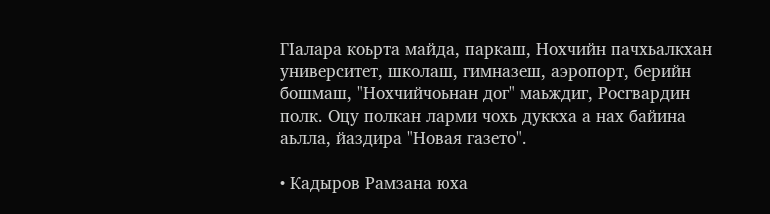ГIалара коьрта майда, паркаш, Нохчийн пачхьалкхан университет, школаш, гимназеш, аэропорт, берийн бошмаш, "Нохчийчоьнан дог" маьждиг, Росгвардин полк. Оцу полкан ларми чохь дуккха а нах байина аьлла, йаздира "Новая газето".

• Кадыров Рамзана юха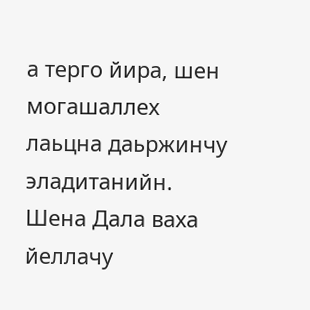а терго йира, шен могашаллех лаьцна даьржинчу эладитанийн. Шена Дала ваха йеллачу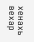хенахь вехар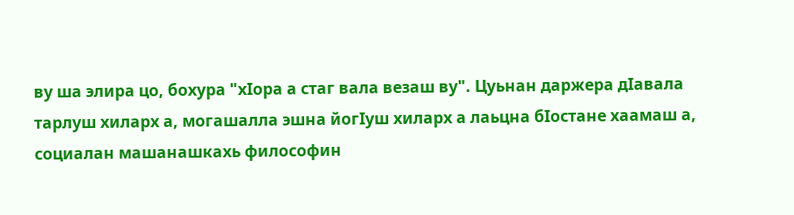ву ша элира цо, бохура "хIора а стаг вала везаш ву". Цуьнан даржера дӀавала тарлуш хиларх а, могашалла эшна йогIуш хиларх а лаьцна бӀостане хаамаш а, социалан машанашкахь философин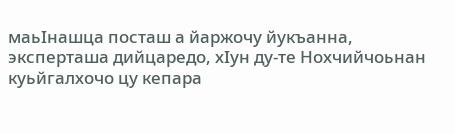маьIнашца посташ а йаржочу йукъанна, эксперташа дийцаредо, хӀун ду-те Нохчийчоьнан куьйгалхочо цу кепара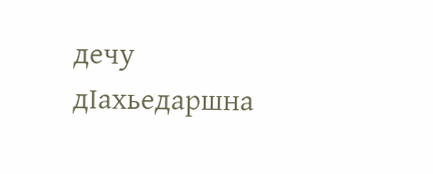дечу дӀахьедаршна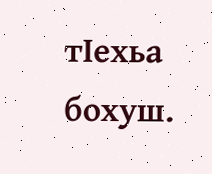тӀехьа бохуш.